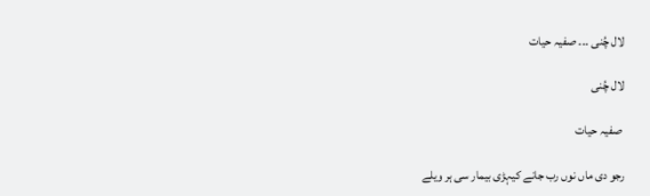لال چُنی ۔۔۔ صفیہ حیات

لال چُنی

 صفیہ حیات

رجو دی ماں نوں رب جانے کیہڑی بیمار سی ہر ویلے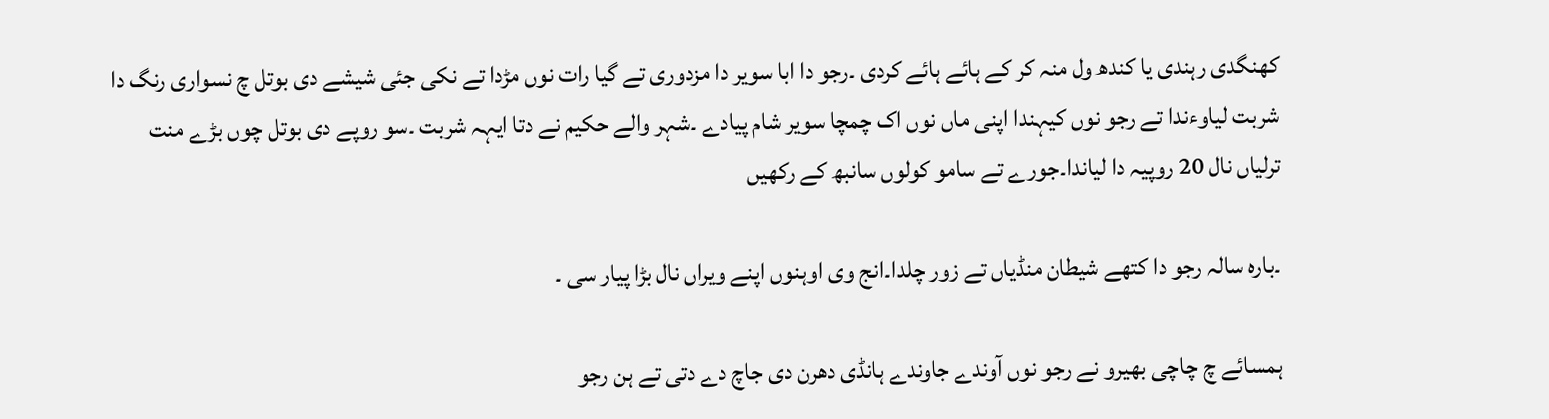کھنگدی رہندی یا کندھ ول منہ کر کے ہائے ہائے کردی ۔رجو دا ابا سویر دا مزدوری تے گیا رات نوں مڑدا تے نکی جئی شیشے دی بوتل چ نسواری رنگ دا شربت لیاوءندا تے رجو نوں کیہندا اپنی ماں نوں اک چمچا سویر شام پیادے ۔شہر والے حکیم نے دتا ایہہ شربت ۔سو روپے دی بوتل چوں بڑے منت ترلیاں نال 20 روپیہ دا لیاندا۔جورے تے سامو کولوں سانبھ کے رکھیں

۔بارہ سالہ رجو دا کتھے شیطان منڈیاں تے زور چلدا۔انج وی اوہنوں اپنے ویراں نال بڑا پیار سی ۔

ہمسائے چ چاچی بھیرو نے رجو نوں آوندے جاوندے ہانڈی دھرن دی جاچ دے دتی تے ہن رجو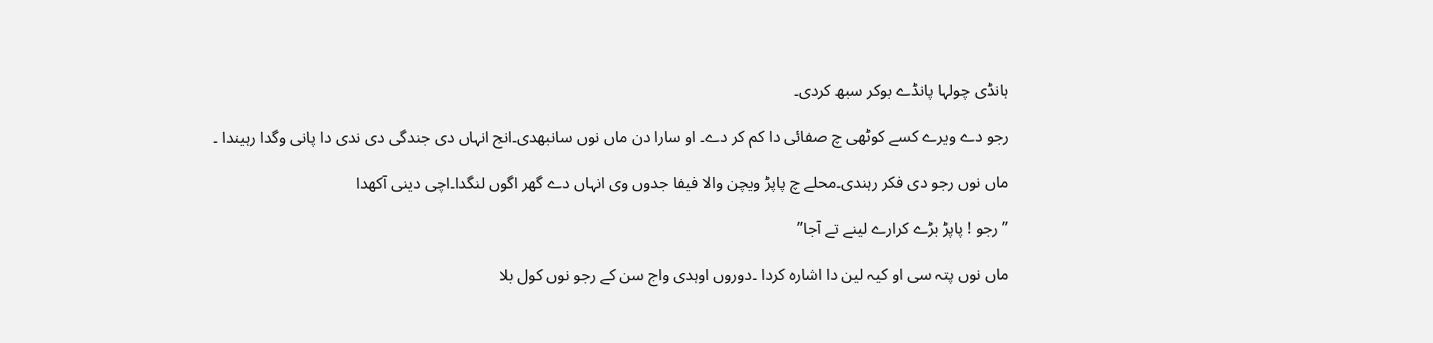ہانڈی چولہا پانڈے بوکر سبھ کردی۔

رجو دے ویرے کسے کوٹھی چ صفائی دا کم کر دے۔ او سارا دن ماں نوں سانبھدی۔انج انہاں دی جندگی دی ندی دا پانی وگدا رہیندا ۔

ماں نوں رجو دی فکر رہندی۔محلے چ پاپڑ ویچن والا فیفا جدوں وی انہاں دے گھر اگوں لنگدا۔اچی دینی آکھدا

” رجو ! پاپڑ بڑے کرارے لینے تے آجا”

ماں نوں پتہ سی او کیہ لین دا اشارہ کردا ۔دوروں اوہدی واج سن کے رجو نوں کول بلا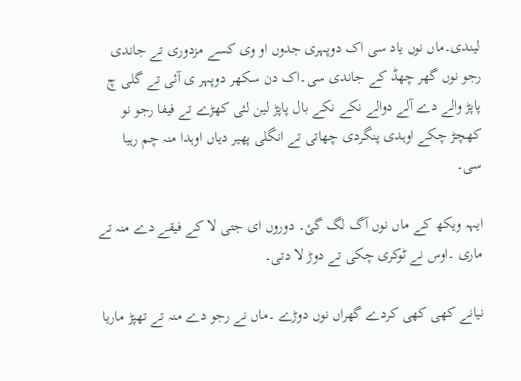لیندی۔ماں نوں یاد سی اک دوپہری جدوں او وی کسے مزدوری تے جاندی رجو نوں گھر چھڈ کے جاندی سی۔اک دن سکھر دوپہر ی آئی تے گلی چ پاپڑ والے دے آلے دوالے نکے نکے بال پاپڑ لین لئی کھڑے تے فیفا رجو نو کھچڑ چکے اوہدی پنگردی چھاتی تے انگلی پھیر دیاں اوہدا منہ چم رہیا سی۔

ایہہ ویکھ کے ماں نوں آگ لگ گئ۔ دوروں ای جتی لا کے فیقے دے منہ تے ماری ۔اوس نے ٹوکری چکی تے دوڑ لا دتی۔

نیانے کھی کھی کردے گھراں نوں دوڑے ۔ماں نے رجو دے منہ تے تھپڑ ماریا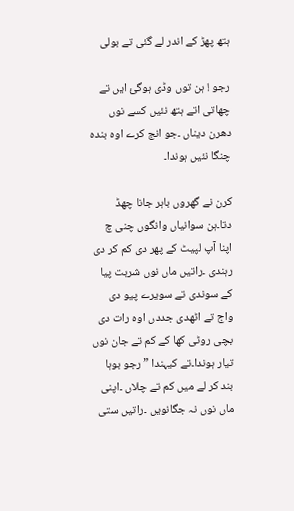ہتھ پھڑ کے اندر لے گئی تے بولی

رجو ! ہن توں وڈی ہوگئ ایں تے چھاتی اتے ہتھ نئیں کسے نوں دھرن دیناں ۔جو انج کرے اوہ بندہ چنگا نئیں ہوندا۔

کرن نے گھروں باہر جانا چھڈ دتا۔ہن سوانیاں وانگوں چنی چ اپنا آپ لپیٹ کے پھر دی کم کر دی رہندی ۔راتیں ماں نوں شربت پیا کے سوندی تے سویرے پیو دی واج تے اٹھدی جددں اوہ رات دی بچی روٹی کھا کے کم تے جان نوں تیار ہوندا۔تے کیہندا ” رجو بوہا بند کر لے میں کم تے چلاں ۔اپنی ماں نوں نہ جگانویں ۔راتیں ستی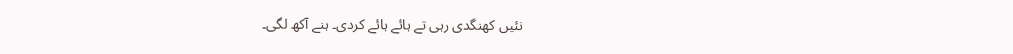نئیں کھنگدی رہی تے ہائے ہائے کردی۔ ہنے آکھ لگی۔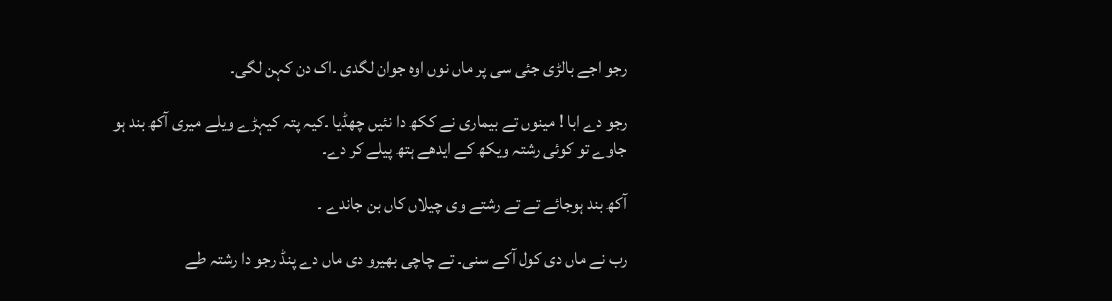رجو اجے بالڑی جئی سی پر ماں نوں اوہ جوان لگدی ۔اک دن کہن لگی۔

رجو دے ابا ! مینوں تے بیماری نے ککھ دا نئیں چھڈیا ۔کیہ پتہ کیہڑے ویلے میری آکھ بند ہو جاوے تو کوئی رشتہ ویکھ کے ایدھے ہتھ پیلے کر دے۔

آکھ بند ہوجائے تے تے رشتے وی چیلاں کاں بن جاندے ۔

رب نے ماں دی کول آکے سنی۔ تے چاچی بھیرو دی ماں دے پنڈ رجو دا رشتہ طے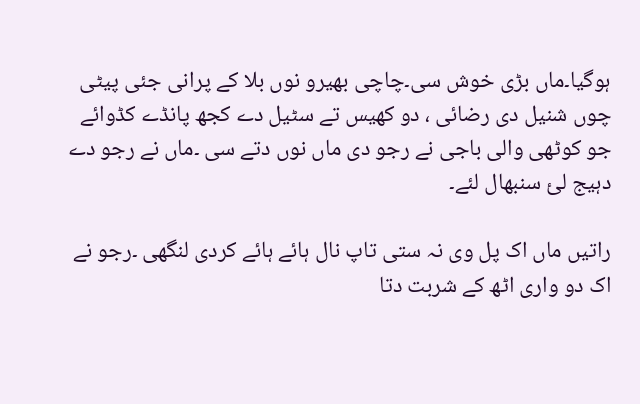ہوگیا۔ماں بڑی خوش سی۔چاچی بھیرو نوں بلا کے پرانی جئی پیٹی چوں شنیل دی رضائی ، دو کھیس تے سٹیل دے کجھ پانڈے کڈوائے جو کوٹھی والی باجی نے رجو دی ماں نوں دتے سی ۔ماں نے رجو دے دہیج لئ سنبھال لئے۔

راتیں ماں اک پل وی نہ ستی تاپ نال ہائے ہائے کردی لنگھی ۔رجو نے اک دو واری اٹھ کے شربت دتا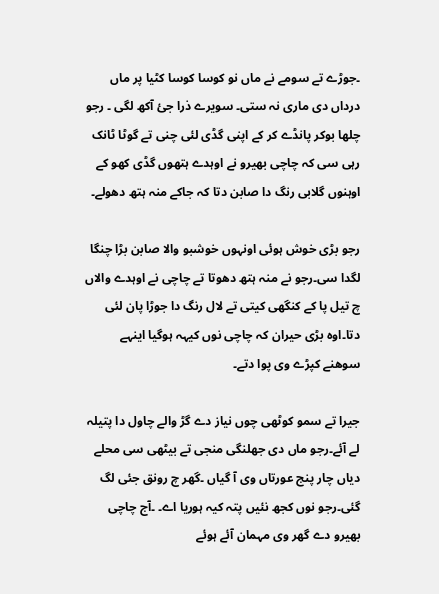۔جوڑے تے سومے نے ماں نو کوسا کوسا کٹیا پر ماں درداں دی ماری نہ ستی۔ سویرے ذرا جئ آکھ لگی ۔ رجو چلھا بوکر پانڈے کر کے اپنی گڈی لئی چنی تے گوٹا ٹانک رہی سی کہ چاچی بھیرو نے اوہدے ہتھوں گڈی کھو کے اوہنوں گلابی رنگ دا صابن دتا کہ جاکے منہ ہتھ دھولے۔

رجو بڑی خوش ہوئی اونہوں خوشبو والا صابن بڑا چنگا لگدا سی۔رجو نے منہ ہتھ دھوتا تے چاچی نے اوہدے والاں چ تیل پا کے کنگھی کیتی تے لال رنگ دا جوڑا پان لئی دتا۔اوہ بڑی حیران کہ چاچی نوں کیہہ ہوگیا اینہے سوھنے کپڑے وی پوا دتے۔

جیرا تے سمو کوٹھی چوں نیاز دے گڑ والے چاول دا پتیلہ لے آئے۔رجو ماں دی جھلنگی منجی تے بیٹھی سی محلے دیاں چار پنج عورتاں وی آ گیاں ۔گھر چ رونق جئی لگ گئی۔رجو نوں کجھ نئیں پتہ کیہ ہوریا اے۔ ۔آج چاچی بھیرو دے گھر وی مہمان آئے ہوئے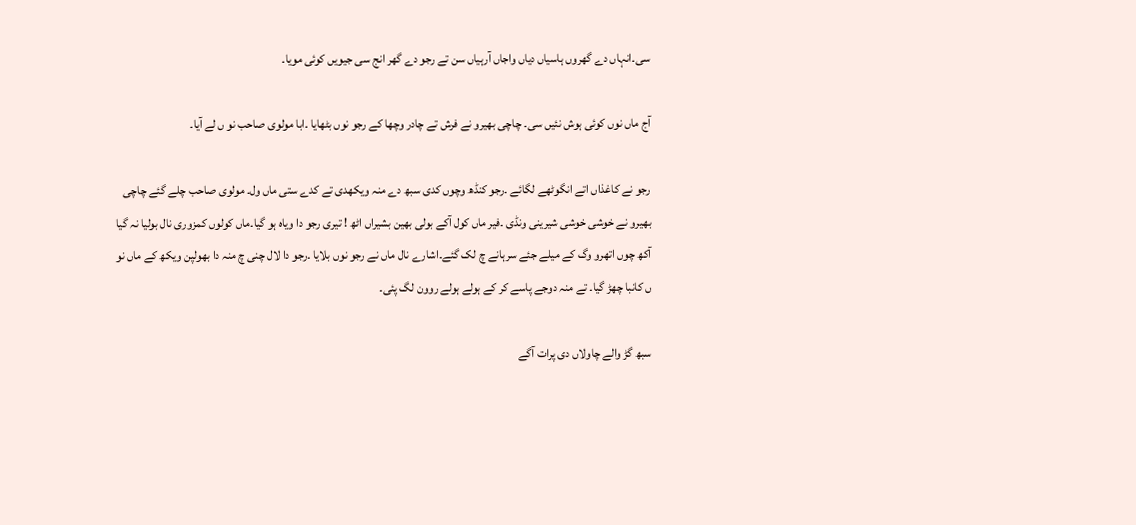سی۔انہاں دے گھروں ہاسیاں دیاں واجاں آرہیاں سن تے رجو دے گھر انج سی جیویں کوئی مویا۔

آج ماں نوں کوئی ہوش نئیں سی۔ چاچی بھیرو نے فرش تے چادر وچھا کے رجو نوں بٹھایا ۔ابا مولوی صاحب نو ں لے آیا۔

رجو نے کاغذاں اتے انگوٹھے لگائے ۔رجو کنڈھ وچوں کدی سبھ دے منہ ویکھدی تے کدے ستی ماں ول۔ مولوی صاحب چلے گئے چاچی بھیرو نے خوشی خوشی شیرینی ونڈی ۔فیر ماں کول آکے بولی بھین بشیراں اٹھ ! تیری رجو دا ویاہ ہو گیا۔ماں کولوں کمزوری نال بولیا نہ گیا آکھ چوں اتھرو وگ کے میلے جئے سرہانے چ لک گئے۔اشارے نال ماں نے رجو نوں بلایا ۔رجو دا لال چنی چ منہ دا بھولپن ویکھ کے ماں نو ں کانبا چھڑ گیا۔ تے منہ دوجے پاسے کر کے ہولے ہولے روون لگ پئی۔

سبھ گڑ والے چاولاں دی پرات آگے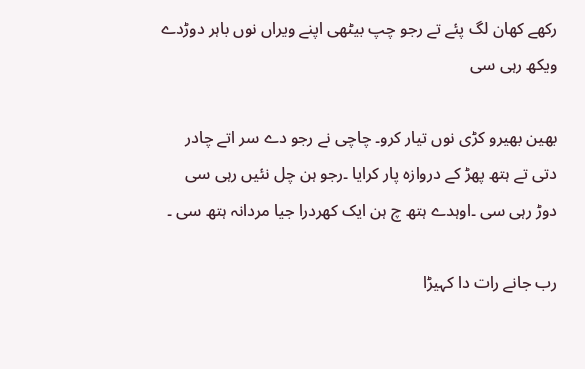رکھے کھان لگ پئے تے رجو چپ بیٹھی اپنے ویراں نوں باہر دوڑدے ویکھ رہی سی

بھین بھیرو کڑی نوں تیار کرو۔ چاچی نے رجو دے سر اتے چادر دتی تے ہتھ پھڑ کے دروازہ پار کرایا ۔رجو ہن چل نئیں رہی سی دوڑ رہی سی ۔اوہدے ہتھ چ ہن ایک کھردرا جیا مردانہ ہتھ سی ۔

رب جانے رات دا کہیڑا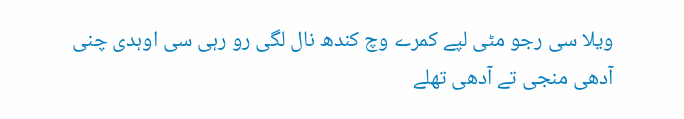ویلا سی رجو مٹی لپے کمرے وچ کندھ نال لگی رو رہی سی اوہدی چنی آدھی منجی تے آدھی تھلے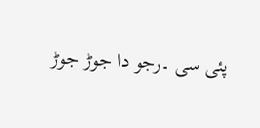پئی سی ۔رجو دا جوڑ جوڑ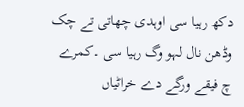دکھ رہیا سی اوہدی چھاتی تے چک وڈھن نال لہو وگ رہیا سی ۔کمرے چ فیقے ورگے دے خراٹیاں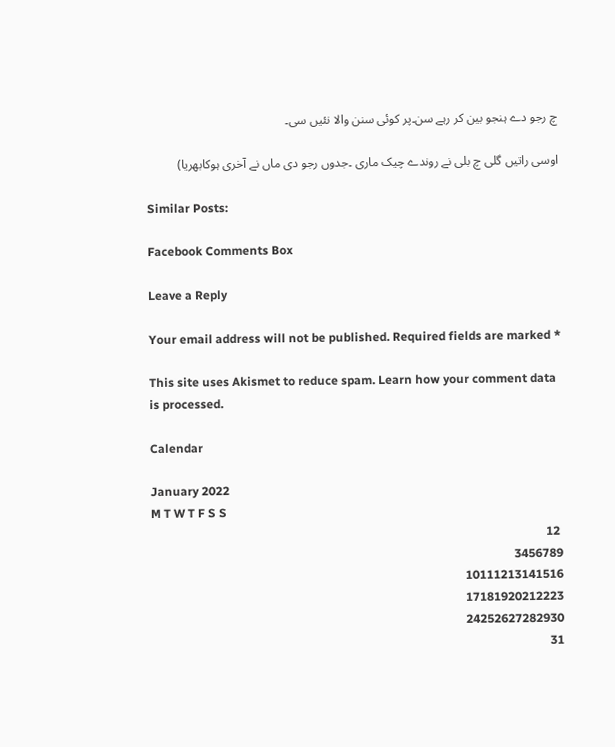چ رجو دے ہنجو بین کر رہے سن۔پر کوئی سنن والا نئیں سی۔

اوسی راتیں گلی چ بلی نے روندے چیک ماری ۔جدوں رجو دی ماں نے آخری ہوکابھریا)

Similar Posts:

Facebook Comments Box

Leave a Reply

Your email address will not be published. Required fields are marked *

This site uses Akismet to reduce spam. Learn how your comment data is processed.

Calendar

January 2022
M T W T F S S
 12
3456789
10111213141516
17181920212223
24252627282930
31